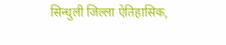सिन्धुली जिल्ला ऐतिहासिक,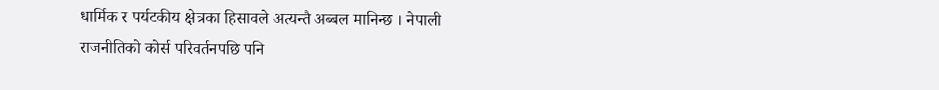धार्मिक र पर्यटकीय क्षेत्रका हिसावले अत्यन्तै अब्बल मानिन्छ । नेपाली राजनीतिको कोर्स परिवर्तनपछि पनि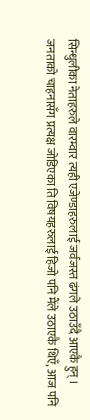सिन्धुलीका नेताहरुले वारम्वार त्यही एजेण्डाहरुलाई जर्वजस्त ढंगले उठाउँदै आएकै हुन् । जनताको चाहनासँग प्रत्यक्ष जोडिएका ति विषयहरुलाई हिजो पनि मैंले उठाएकै थिएँ, आज पनि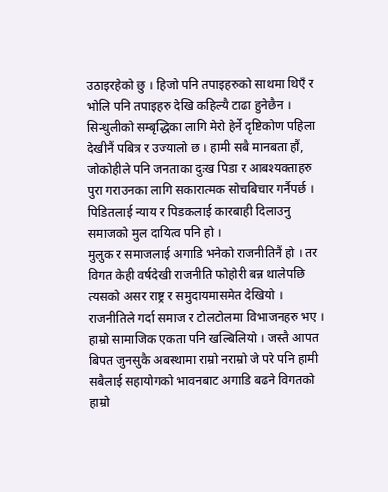उठाइरहेको छु । हिजो पनि तपाइहरुको साथमा थिएँ र भोलि पनि तपाइहरु देखि कहिल्यै टाढा हुनेछैन । सिन्धुलीको सम्बृद्धिका लागि मेरो हेर्ने दृष्टिकोण पहिला देखीनैं पबित्र र उज्यालो छ । हामी सबै मानबता हौं, जोकोहीले पनि जनताका दुःख पिडा र आबश्यक्ताहरु पुरा गराउनका लागि सकारात्मक सोचबिचार गर्नैपर्छ । पिडितलाई न्याय र पिडकलाई कारबाही दिलाउनु समाजको मुल दायित्व पनि हो ।
मुलुक र समाजलाई अगाडि भनेको राजनीतिनैं हो । तर विगत केही वर्षदेखी राजनीति फोहोरी बन्न थालेपछि त्यसको असर राष्ट्र र समुदायमासमेत देखियो । राजनीतिले गर्दा समाज र टोलटोलमा विभाजनहरु भए । हाम्रो सामाजिक एकता पनि खल्बिलियो । जस्तै आपत बिपत जुनसुकै अबस्थामा राम्रो नराम्रो जे परे पनि हामी सबैलाई सहायोगको भावनबाट अगाडि बढने विगतको हाम्रो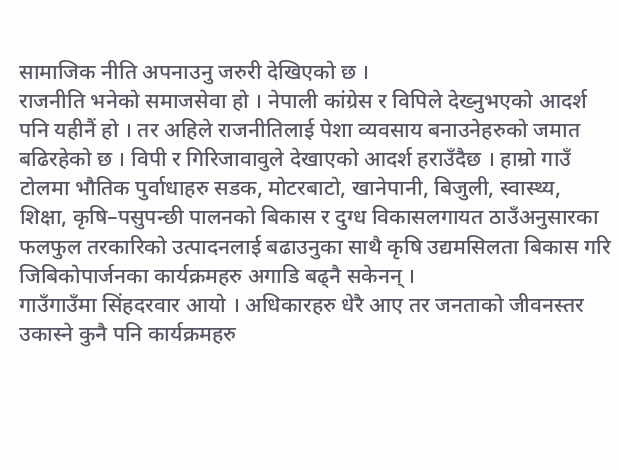सामाजिक नीति अपनाउनु जरुरी देखिएको छ ।
राजनीति भनेको समाजसेवा हो । नेपाली कांग्रेस र विपिले देख्नुभएको आदर्श पनि यहीनैं हो । तर अहिले राजनीतिलाई पेशा व्यवसाय बनाउनेहरुको जमात बढिरहेको छ । विपी र गिरिजावावुले देखाएको आदर्श हराउँदैछ । हाम्रो गाउँ टोलमा भौतिक पुर्वाधाहरु सडक, मोटरबाटो, खानेपानी, बिजुली, स्वास्थ्य, शिक्षा, कृषि–पसुपन्छी पालनको बिकास र दुग्ध विकासलगायत ठाउँअनुसारका फलफुल तरकारिको उत्पादनलाई बढाउनुका साथै कृषि उद्यमसिलता बिकास गरि जिबिकोपार्जनका कार्यक्रमहरु अगाडि बढ्नै सकेनन् ।
गाउँगाउँमा सिंहदरवार आयो । अधिकारहरु धेरै आए तर जनताको जीवनस्तर उकास्ने कुनै पनि कार्यक्रमहरु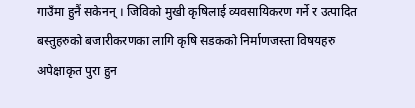गाउँमा हुनैं सकेनन् । जिविको मुखी कृषिलाई व्यवसायिकरण गर्ने र उत्पादित बस्तुहरुको बजारीकरणका लागि कृषि सडकको निर्माणजस्ता विषयहरु अपेक्षाकृत पुरा हुन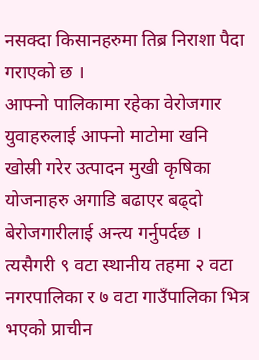नसक्दा किसानहरुमा तिब्र निराशा पैदा गराएको छ ।
आफ्नो पालिकामा रहेका वेरोजगार युवाहरुलाई आफ्नो माटोमा खनि खोस्री गरेर उत्पादन मुखी कृषिका योजनाहरु अगाडि बढाएर बढ्दो बेरोजगारीलाई अन्त्य गर्नुपर्दछ ।
त्यसैगरी ९ वटा स्थानीय तहमा २ वटा नगरपालिका र ७ वटा गाउँपालिका भित्र भएको प्राचीन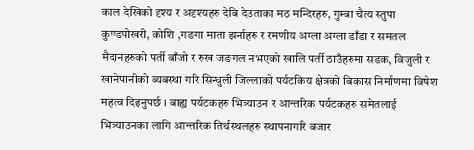काल देखिको दृश्य र अदृश्यहरु देबि देउताका मठ मन्दिरहरु, गुम्बा चैत्य स्तुपा कुण्डपोखरी, कोशि ,गङगा माता झर्नाहरु र रमणीय अग्ला अग्ला डाँडा र समतल मैदानहरुको पर्ती बाँजो र रुख जङगल नभएको खालि पर्ती ठाउँहरुमा सडक, विजुली र खानेपानीको ब्यबस्था गरि सिन्धुली जिल्लाको पर्यटकिय क्षेत्रको बिकास निर्माणमा विषेश महत्व दिइनुपर्छ । बाह्य पर्यटकहरु भित्र्याउन र आन्तरिक पर्यटकहरु समेतलाई भित्र्याउनका लागि आन्तरिक तिर्थस्थलहरु स्थापनागरि बजार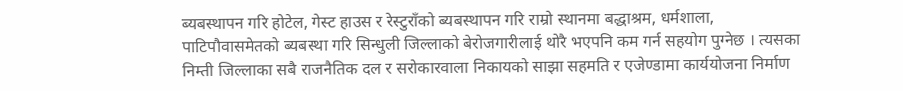ब्यबस्थापन गरि होटेल, गेस्ट हाउस र रेस्टुराँको ब्यबस्थापन गरि राम्रो स्थानमा बद्धाश्रम, धर्मशाला, पाटिपौवासमेतको ब्यबस्था गरि सिन्धुली जिल्लाको बेरोजगारीलाई थोरै भएपनि कम गर्न सहयोग पुग्नेछ । त्यसका निम्ती जिल्लाका सबै राजनैतिक दल र सरोकारवाला निकायको साझा सहमति र एजेण्डामा कार्ययोजना निर्माण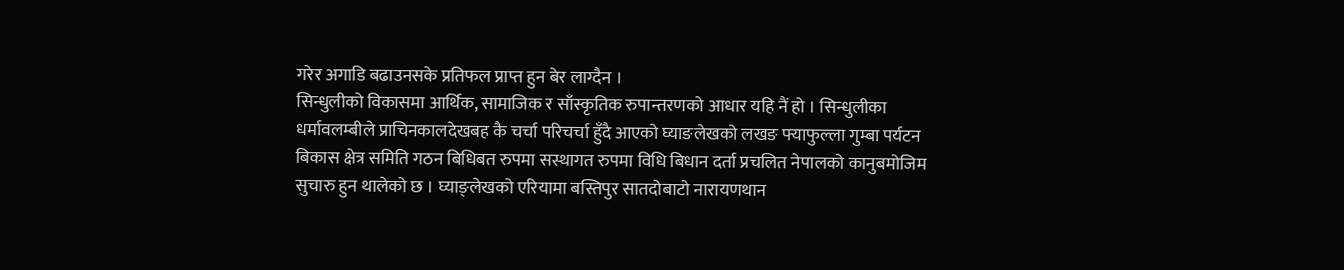गरेर अगाडि बढाउनसके प्रतिफल प्राप्त हुन बेर लाग्दैन ।
सिन्धुलीको विकासमा आर्थिक, सामाजिक र साँस्कृतिक रुपान्तरणको आधार यहि नैं हो । सिन्धुलीका धर्मावलम्बीले प्राचिनकालदेखबह कै चर्चा परिचर्चा हुँदै आएको घ्याङलेखको लखङ फ्याफुल्ला गुम्बा पर्यटन बिकास क्षेत्र समिति गठन बिधिबत रुपमा सस्थागत रुपमा विधि बिधान दर्ता प्रचलित नेपालको कानुबमोजिम सुचारु हुन थालेको छ । घ्याङ्लेखको एरियामा बस्तिपुर सातदोबाटो नारायणथान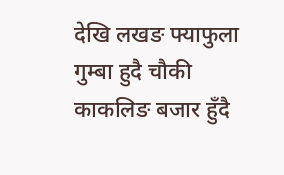देखि लखङ फ्याफुला गुम्बा हुदै चौकी काकलिङ बजार हुँदै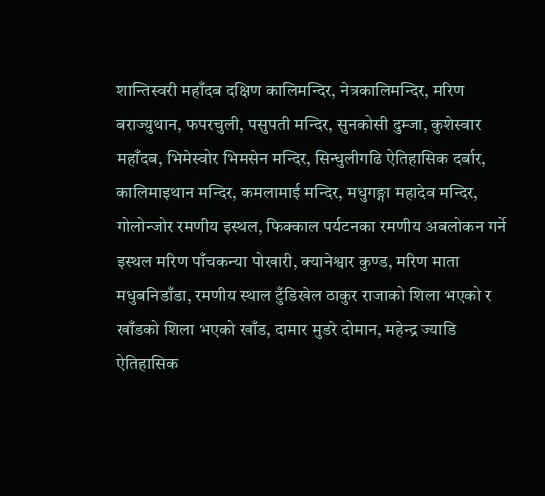शान्तिस्वरी महाँदब दक्षिण कालिमन्दिर, नेत्रकालिमन्दिर, मरिण बराज्युथान, फपरचुली, पसुपती मन्दिर, सुनकोसी दुम्जा, कुशेस्वार महाँदब, भिमेस्वोर भिमसेन मन्दिर, सिन्धुलीगढि ऐतिहासिक दर्बार, कालिमाइथान मन्दिर, कमलामाई मन्दिर, मधुगङ्गा महादेव मन्दिर, गोलोन्जोर रमणीय इस्थल, फिक्काल पर्यटनका रमणीय अबलोकन गर्ने इस्थल मरिण पाँचकन्या पोखारी, क्यानेश्वार कुण्ड, मरिण माता मधुबनिडाँडा, रमणीय स्थाल टुँडिखेल ठाकुर राजाको शिला भएको र खाँडको शिला भएको खाँड, दामार मुडरे दोमान, महेन्द्र ज्याडि ऐतिहासिक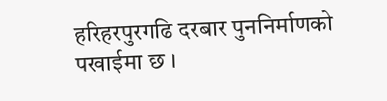हरिहरपुरगढि दरबार पुननिर्माणको पखाईमा छ ।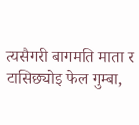त्यसैगरी बागमति माता र टासिछ्योइ फेल गुम्बा,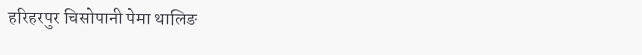हरिहरपुर चिसोपानी पेमा थालिङ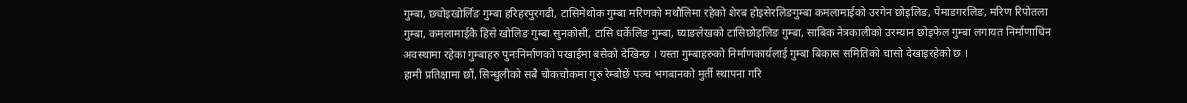गुम्बा, छ्योइखोर्लिङ गुम्बा हरिहरपुरगढी, टासिमेथोक गुम्बा मरिणको मथौलिमा रहेको शेरब होइसेरलिङगुम्बा कमलामाईको उरगेन छोइलिङ, पेमाडगरलिङ, मरिण रिपोतला गुम्बा, कमलामाईकै हिसे खोलिङ गुम्बा सुनकोसी, टासि धर्केलिङ गुम्बा, घ्याङलेखको टासिछोइलिङ गुम्बा, साबिक नेत्रकालीको उरम्यान छोइफेल गुम्बा लगायत निर्माणाधिन अवस्थामा रहेका गुम्बाहरु पुनःनिर्माणको पखाईमा बसेको देखिन्छ । यस्ता गुम्बाहरुको निर्माणकार्यलाई गुम्बा बिकास समितिको चासो देखाइरहेको छ ।
हामी प्रतिक्षामा छौं, सिन्धुलीको सबै चोकचोकमा गुरु रेम्बोछें पञ्च भगबानको मुर्ती स्थापना गरि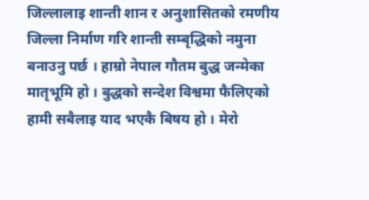जिल्लालाइ शान्ती शान र अनुशासितको रमणीय जिल्ला निर्माण गरि शान्ती सम्बृद्धिको नमुना बनाउनु पर्छ । हाम्रो नेपाल गौतम बुद्ध जन्मेका मातृभूमि हो । बुद्धको सन्देश विश्वमा फैलिएको हामी सबैलाइ याद भएकै बिषय हो । मेरो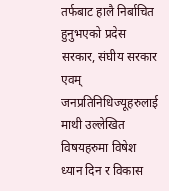तर्फबाट हालै निर्बाचित हुनुभएको प्रदेस सरकार, संघीय सरकार एवम् जनप्रतिनिधिज्यूहरुलाई माथी उल्लेखित विषयहरुमा विषेश ध्यान दिन र विकास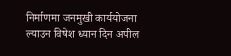निर्माणमा जनमुखी कार्ययोजना ल्याउन विषेश ध्यान दिन अपील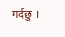गर्दछु ।